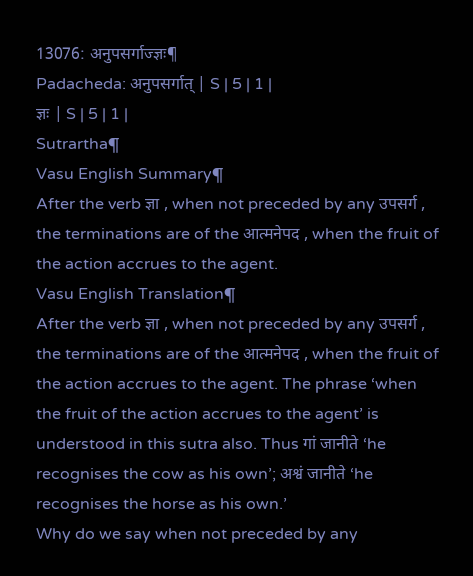13076: अनुपसर्गाज्ज्ञः¶
Padacheda: अनुपसर्गात् | S | 5 | 1 |
ज्ञः | S | 5 | 1 |
Sutrartha¶
Vasu English Summary¶
After the verb ज्ञा , when not preceded by any उपसर्ग , the terminations are of the आत्मनेपद , when the fruit of the action accrues to the agent.
Vasu English Translation¶
After the verb ज्ञा , when not preceded by any उपसर्ग , the terminations are of the आत्मनेपद , when the fruit of the action accrues to the agent. The phrase ‘when the fruit of the action accrues to the agent’ is understood in this sutra also. Thus गां जानीते ‘he recognises the cow as his own’; अश्वं जानीते ‘he recognises the horse as his own.’
Why do we say when not preceded by any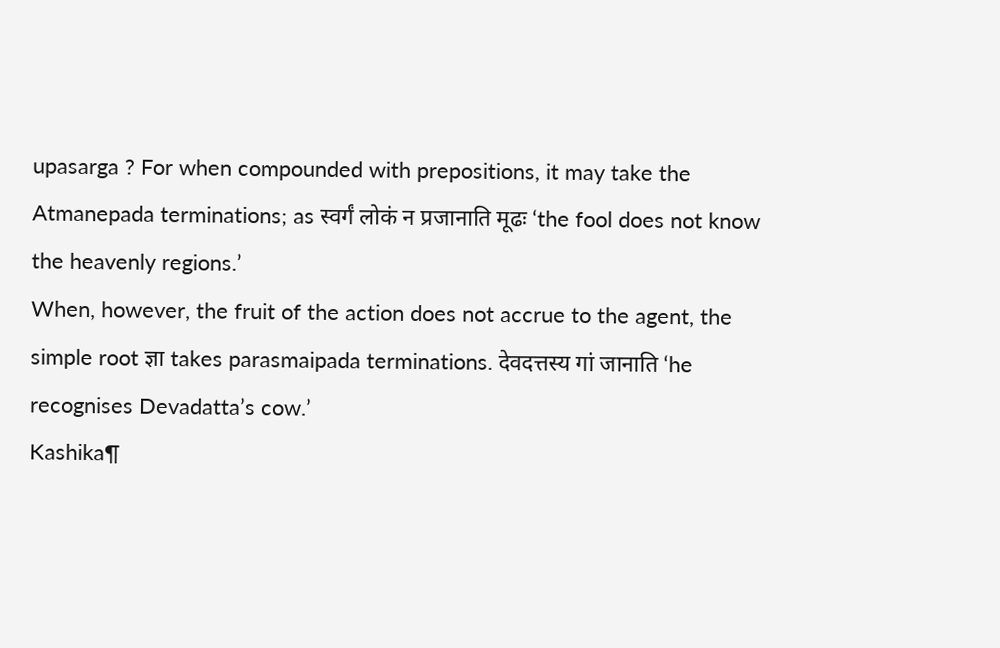upasarga ? For when compounded with prepositions, it may take the Atmanepada terminations; as स्वर्गं लोकं न प्रजानाति मूढः ‘the fool does not know the heavenly regions.’
When, however, the fruit of the action does not accrue to the agent, the simple root ज्ञा takes parasmaipada terminations. देवदत्तस्य गां जानाति ‘he recognises Devadatta’s cow.’
Kashika¶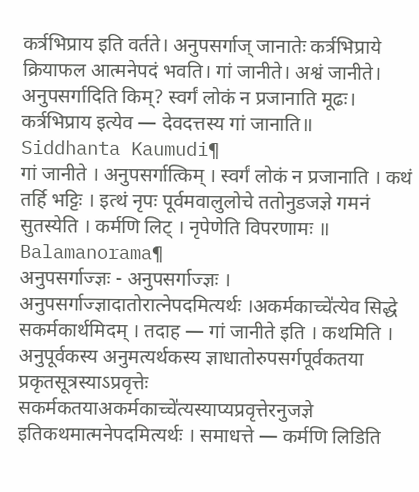कर्त्रभिप्राय इति वर्तते। अनुपसर्गाज् जानातेः कर्त्रभिप्राये क्रियाफल आत्मनेपदं भवति। गां जानीते। अश्वं जानीते। अनुपसर्गादिति किम्? स्वर्गं लोकं न प्रजानाति मूढः। कर्त्रभिप्राय इत्येव — देवदत्तस्य गां जानाति॥
Siddhanta Kaumudi¶
गां जानीते । अनुपसर्गात्किम् । स्वर्गं लोकं न प्रजानाति । कथं तर्हि भट्टिः । इत्थं नृपः पूर्वमवालुलोचे ततोनुडजज्ञे गमनं सुतस्येति । कर्मणि लिट् । नृपेणेति विपरणामः ॥
Balamanorama¶
अनुपसर्गाज्ज्ञः - अनुपसर्गाज्ज्ञः । अनुपसर्गाज्ज्ञादातोरात्नेपदमित्यर्थः ।अकर्मकाच्चे॑त्येव सिद्धे सकर्मकार्थमिदम् । तदाह — गां जानीते इति । कथमिति । अनुपूर्वकस्य अनुमत्यर्थकस्य ज्ञाधातोरुपसर्गपूर्वकतया प्रकृतसूत्रस्याऽप्रवृत्तेः सकर्मकतयाअकर्मकाच्चे॑त्यस्याप्यप्रवृत्तेरनुजज्ञे इतिकथमात्मनेपदमित्यर्थः । समाधत्ते — कर्मणि लिडिति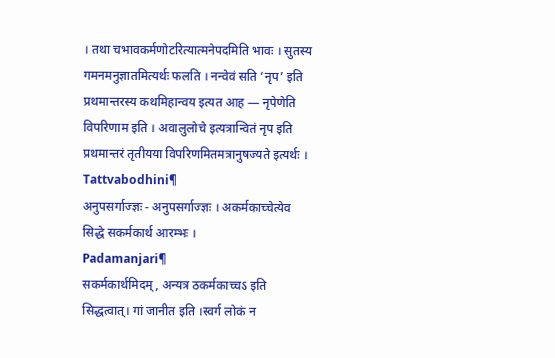। तथा चभावकर्मणोटरित्यात्मनेपदमिति भावः । सुतस्य गमनमनुज्ञातमित्यर्थः फलति । नन्वेवं सति ‘नृप’ इति प्रथमान्तरस्य कथमिहान्वय इत्यत आह — नृपेणेति विपरिणाम इति । अवालुलोचे इत्यत्रान्वितं नृप इति प्रथमान्तरं तृतीयया विपरिणमितमत्रानुषज्यते इत्यर्थः ।
Tattvabodhini¶
अनुपसर्गाज्ज्ञः - अनुपसर्गाज्ज्ञः । अकर्मकाच्चेत्येव सिद्धे सकर्मकार्थ आरम्भः ।
Padamanjari¶
सकर्मकार्थमिदम्, अन्यत्र ठकर्मकाच्चऽ इति सिद्धत्वात्। गां जानीत इति ।स्वर्ग लोकं न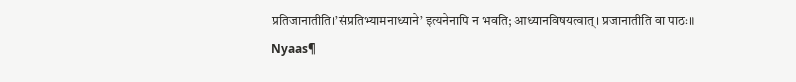प्रतिजानातीति।’संप्रतिभ्यामनाध्याने’ इत्यनेनापि न भवति; आध्यानविषयत्वात्। प्रजानातीति वा पाठः॥
Nyaas¶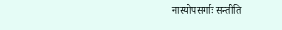नास्योपसर्गाः सन्तीति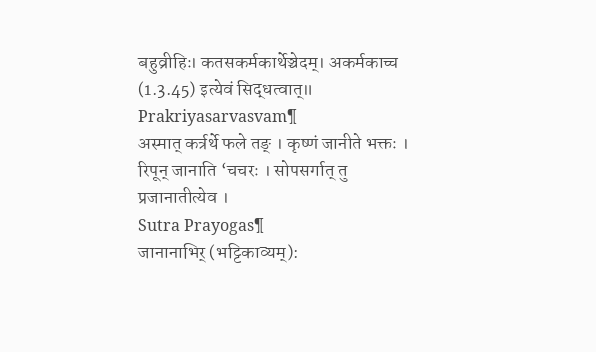बहुव्रीहिः। कतसकर्मकार्थेञ्चेदम्। अकर्मकाच्च (1.3.45) इत्येवं सिद्धत्वात्॥
Prakriyasarvasvam¶
अस्मात् कर्त्रर्थे फले तङ् । कृष्णं जानीते भक्तः । रिपून् जानाति ‘चचरः । सोपसर्गात् तु प्रजानातीत्येव ।
Sutra Prayogas¶
जानानाभिर् (भट्टिकाव्यम्):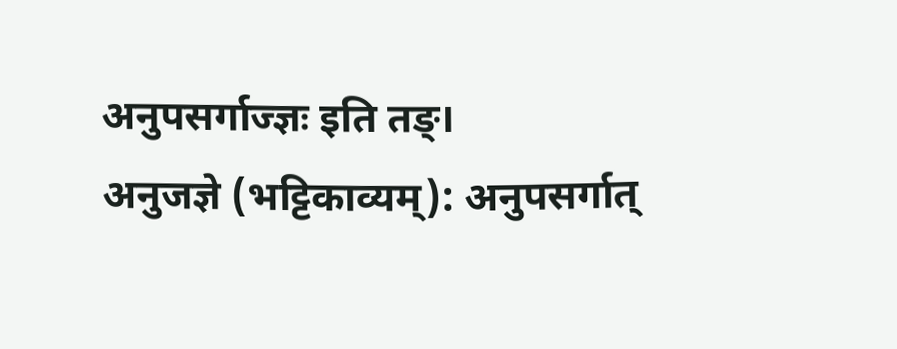अनुपसर्गाज्ज्ञः इति तङ्।
अनुजज्ञे (भट्टिकाव्यम्): अनुपसर्गात्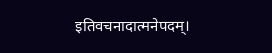इतिवचनादात्मनेपदम्।